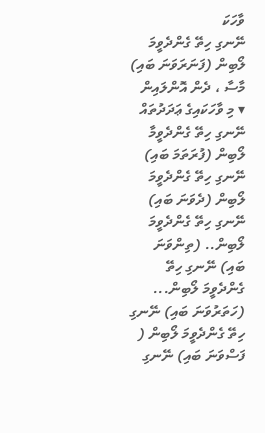ވާހަކަ
ނޭނގި ހިތޭ ގެންދެވީމަ ލޯބިން (ފަނަރަވަނަ ބައި)
މާސާ ، ދެން އޮންލައިން
▾ މި ވާހަކައިގެ ޢަދަދުތައް
ނޭނގި ހިތޭ ގެންދެވީމާ ލޯބިން (ފުރަތަމަ ބައި) ނޭނގި ހިތޭ ގެންދެވީމަ ލޯބިން (ދެވަނަ ބައި) ނޭނގި ހިތޭ ގެންދެވީމަ ލޯބިން.. (ތިންވަނަ ބައި) ނޭނގި ހިތޭ ގެންދެވީމަ ލޯބިން... (ހަތަރުވަނަ ބައި) ނޭނގި ހިތޭ ގެންދެވީމަ ލޯބިން ( ފަސްވަނަ ބައި) ނޭނގި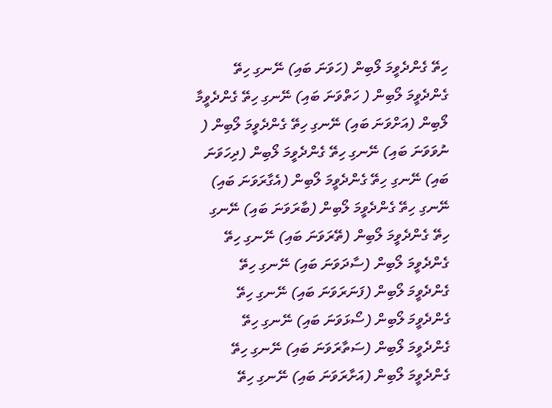ހިތޭ ގެންދެވީމަ ލޯބިން (ހަވަނަ ބައި) ނޭނގި ހިތޭ ގެންދެވީމަ ލޯބިން ( ހަތްވަނަ ބައި) ނޭނގި ހިތޭ ގެންދެވީމާ ލޯބިން (އަށްވަނަ ބައި) ނޭނގި ހިތޭ ގެންދެވީމަ ލޯބިން ( ނުވަވަނަ ބައި) ނޭނގި ހިތޭ ގެންދެވީމަ ލޯބިން (ދިހަވަނަ ބައި) ނޭނގި ހިތޭ ގެންދެވީމަ ލޯބިން (އެގާރަވަނަ ބައި) ނޭނގި ހިތޭ ގެންދެވީމަ ލޯބިން (ބާރަވަނަ ބައި) ނޭނގި ހިތޭ ގެންދެވީމަ ލޯބިން (ތޭރަވަނަ ބައި) ނޭނގި ހިތޭ ގެންދެވީމަ ލޯބިން (ސާދަވަނަ ބައި) ނޭނގި ހިތޭ ގެންދެވީމަ ލޯބިން (ފަނަރަވަނަ ބައި) ނޭނގި ހިތޭ ގެންދެވީމަ ލޯބިން (ސޯޅަވަނަ ބައި) ނޭނގި ހިތޭ ގެންދެވީމަ ލޯބިން (ސަތާރަވަނަ ބައި) ނޭނގި ހިތޭ ގެންދެވީމަ ލޯބިން (އަށާރަވަނަ ބައި) ނޭނގި ހިތޭ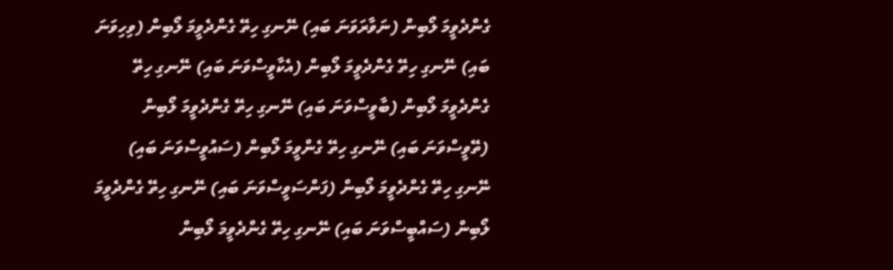ގެންދެވީމަ ލޯބިން (ނަވާރަވަނަ ބައި) ނޭނގި ހިތޭ ގެންދެވީމަ ލޯބިން (ވިހިވަނަ ބައި) ނޭނގި ހިތޭ ގެންދެވީމަ ލޯބިން (އެކާވީސްވަނަ ބައި) ނޭނގި ހިތޭ ގެންދެވީމަ ލޯބިން (ބާވީސްވަނަ ބައި) ނޭނގި ހިތޭ ގެންދެވީމަ ލޯބިން (ތޭވީސްވަނަ ބައި) ނޭނގި ހިތޭ ގެންވީމަ ލޯބިން (ސައުވީސްވަނަ ބައި) ނޭނގި ހިތޭ ގެންދެވީމަ ލޯބިން (ފަންސަވީސްވަނަ ބައި) ނޭނގި ހިތޭ ގެންދެވީމަ ލޯބިން (ސައްބީސްވަނަ ބައި) ނޭނގި ހިތޭ ގެންދެވީމަ ލޯބިން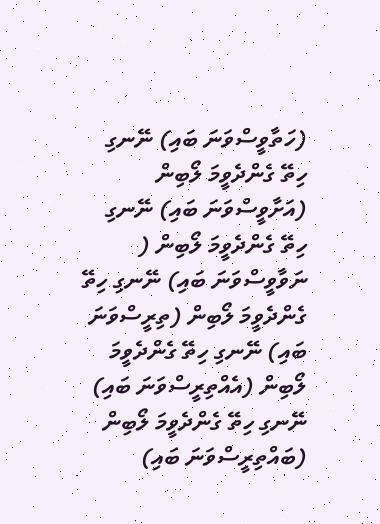(ހަތާވީސްވަނަ ބައި) ނޭނގި ހިތޭ ގެންދެވީމަ ލޯބިން (އަށާވީސްވަނަ ބައި) ނޭނގި ހިތޭ ގެންދެވީމަ ލޯބިން ( ނަވާވީސްވަނަ ބައި) ނޭނގި ހިތޭ ގެންދެވީމަ ލޯބިން (ތިރީސްވަނަ ބައި) ނޭނގި ހިތޭ ގެންދެވީމަ ލޯބިން (އެއްތިރީސްވަނަ ބައި) ނޭނގި ހިތޭ ގެންދެވީމަ ލޯބިން (ބައްތިރީސްވަނަ ބައި)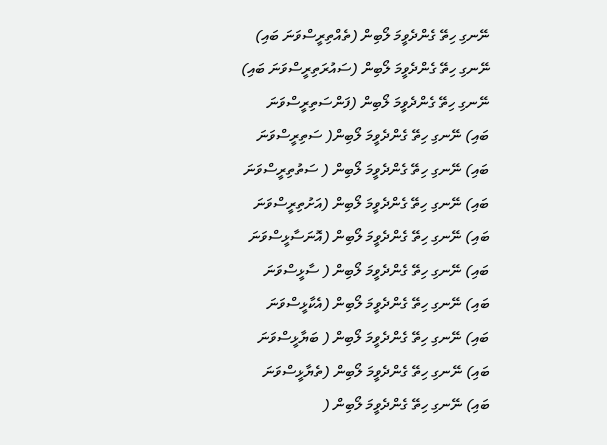ނޭނގި ހިތޭ ގެންދެވީމަ ލޯބިން (ތެއްތިރީސްވަނަ ބައި) ނޭނގި ހިތޭ ގެންދެވީމަ ލޯބިން (ސައުރަތިރީސްވަނަ ބައި) ނޭނގި ހިތޭ ގެންދެވީމަ ލޯބިން (ފަންސަތިރީސްވަނަ ބައި) ނޭނގި ހިތޭ ގެންދެވީމަ ލޯބިން( ސަތިރީސްވަނަ ބައި) ނޭނގި ހިތޭ ގެންދެވީމަ ލޯބިން ( ސަތުތިރީސްވަނަ ބައި) ނޭނގި ހިތޭ ގެންދެވީމަ ލޯބިން (އަށުތިރީސްވަނަ ބައި) ނޭނގި ހިތޭ ގެންދެވީމަ ލޯބިން (އޮނަސާޅީސްވަނަ ބައި) ނޭނގި ހިތޭ ގެންދެވީމަ ލޯބިން ( ސާޅީސްވަނަ ބައި) ނޭނގި ހިތޭ ގެންދެވީމަ ލޯބިން (އެކާޅީސްވަނަ ބައި) ނޭނގި ހިތޭ ގެންދެވީމަ ލޯބިން ( ބަޔާޅީސްވަނަ ބައި) ނޭނގި ހިތޭ ގެންދެވީމަ ލޯބިން (ތެޔާޅީސްވަނަ ބައި) ނޭނގި ހިތޭ ގެންދެވީމަ ލޯބިން (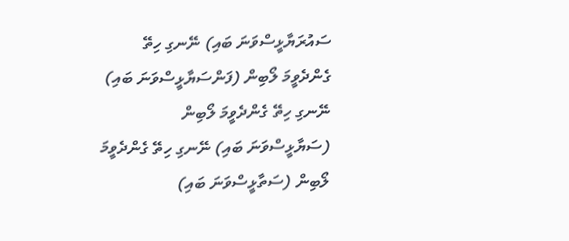ސައުރަޔާޅީސްވަނަ ބައި) ނޭނގި ހިތޭ ގެންދެވީމަ ލޯބިން (ފަންސަޔާޅީސްވަނަ ބައި) ނޭނގި ހިތޭ ގެންދެވީމަ ލޯބިން (ސަޔާޅީސްވަނަ ބައި) ނޭނގި ހިތޭ ގެންދެވީމަ ލޯބިން (ސަތާޅީސްވަނަ ބައި)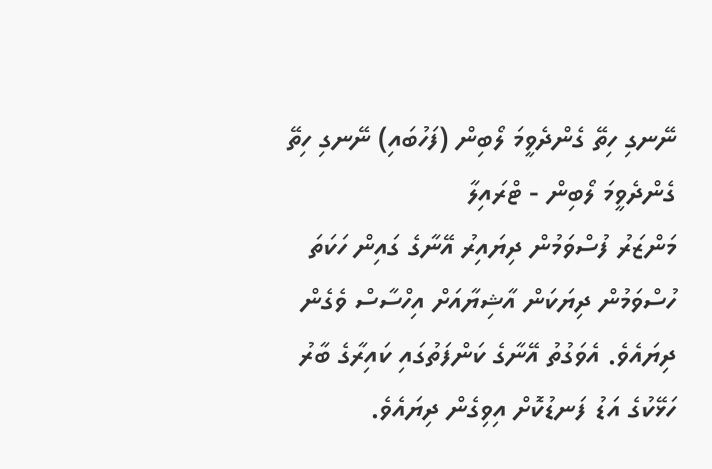ނޭނގި ހިތޭ ގެންދެވީމަ ލޯބިން (ފަހުބައި) ނޭނގި ހިތޭ ގެންދެވީމަ ލޯބިން - ޓްރައިލާ
މަންޒަރު ފުސްވަމުން ދިޔައިރު އޭނާގެ ގައިން ހަކަތަ ހުސްވަމުން ދިޔަކަން އާޝިޔާއަށް އިހްސާސް ވެގެން ދިޔައެވެ. އެވަގުތު އޭނާގެ ކަންފަތުގައި ކައިރާގެ ބާރު ހަޅޭކުގެ އަޑު ފަނޑުކޮށް އިވިގެން ދިޔައެވެ.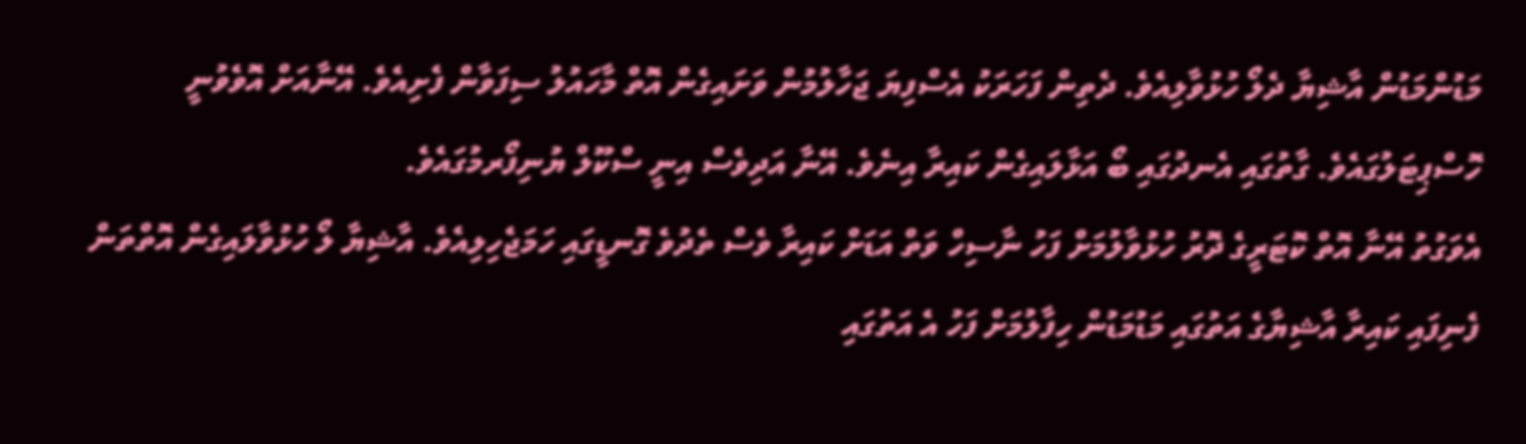މަޑުންމަޑުން އާޝިޔާ ދެލޯ ހުޅުވާލިއެވެ. ދެތިން ފަހަރަކު އެސްފިޔަ ޖަހާލުމުން ވަށައިގެން އޮތް މާހައުލު ސިފަވާން ފެށިއެވެ. އޭނާއަށް އޮވެވުނީ ހޮސްޕިޓަލުގައެވެ. ގާތުގައި އެނދުގައި ބޯ އަޅާލައިގެން ކައިރާ އިނެވެ. އޭނާ އަދިވެސް އިނީ ސްކޫލް ޔުނިފޯރމުގައެވެ.
އެވަގުތު އޭނާ އޮތް ކޮޓަރީގެ ދޮރު ހުޅުވާލުމަށް ފަހު ނާސިހް ވަތް އަޑަށް ކައިރާ ވެސް ތެދުވެ ގޮނޑީގައި ހަމަޖެހިލިއެވެ. އާޝިޔާ ލޯ ހުޅުވާލައިގެން އޮތްތަން ފެނިފައި ކައިރާ އާޝިޔާގެ އަތުގައި މަޑުމަޑުން ހިފާލުމަށް ފަހު އެ އަތުގައި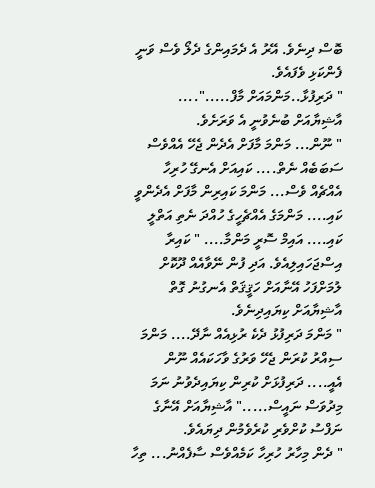ބޮސް ދިނެވެ. އޭރު އެ ދެމައިންގެ ދެލޯ ވެސް ވަނީ ފެންކަޅި ވެފައެވެ.
" ދަރިފުޅާ..މަންމައަށް މާފް.....".... އާޝިޔާއަށް ބުނެވުނީ އެ ވަރަށެވެ.
" ނޫން... މަންމަ މާފަށް އެދެން ޖެހޭ އެއްވެސް ސަބަބެއް ނެތް.... ކައިއަށް އެނގޭ ހުރިހާ އެއްޗެއް ވެސް... މަންމަ ކައިރިން މާފަށް އެދެންވީ ކައި.... މަންމަގެ އެއްޗެހީގެ ހުއްދަ ނެތި އަތްލީ ކައި.... އައިމް ސޮރީ މަންމާ.... " ކައިރާ އިސްޖަހައިލިއެވެ. އަދި ފުން ނޭވާއެއް ދޫކޮށް ލުމަށްފަހު އޭނާއަށް ހަޤީޤަތް އެނގުނު ގޮތް އާޝިޔާއަށް ކިޔައިދިނެވެ.
" މަންމަ ދަރިފުޅު ދެކެ ރުޅިއެއް ނާދޭ.... މަންމަ ސިއްރު ކުރަން ޖެހޭ ވަރުގެ ވާހަކައެއް ނޫން އެއީ.... ދަރިފުޅަށް ކުރިން ކިޔައިދެވުނު ނަމަ މިދުވަސް ނައީސް....." އާޝިޔާއަށް އޭނާގެ ނަފްސު ކުށްވެރި ކުރެވެމުން ދިޔައެވެ.
" ދެން މިހާރު ހުރިހާ ކަމެއްވެސް ސާފެއްނު... ތިހާ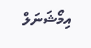އިމޯޝަނަލް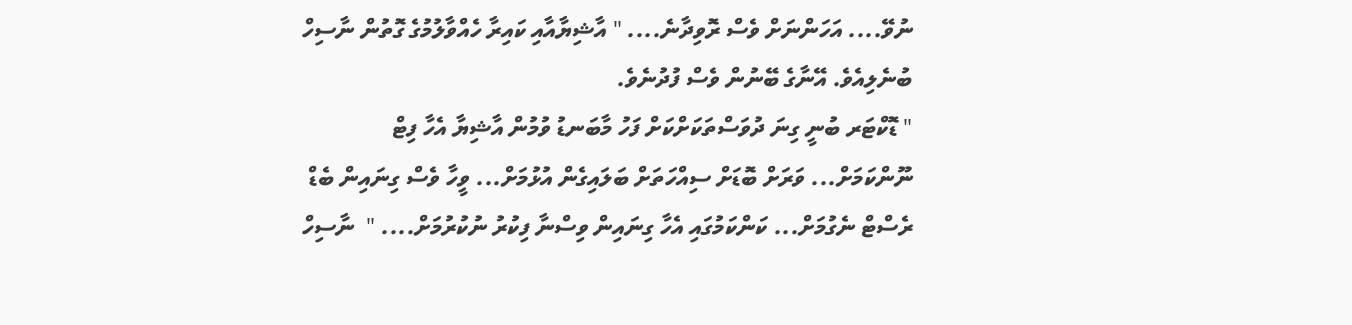ނުވޭ.... އަހަންނަށް ވެސް ރޮވިދާނެ.... " އާޝިޔާއާއި ކައިރާ ހެއްވާލުމުގެ ގޮތުން ނާސިހް ބުނެލިއެވެ. އޭނާގެ ބޭނުން ވެސް ފުދުނެވެ.
" ޑޮކްޓަރ ބުނީ ގިނަ ދުވަސްތަކަށްކަށް ފަހު މާބަނޑު ވުމުން އާޝިޔާ އެހާ ފިޓް ނޫންކަމަށް... ވަރަށް ބޮޑަށް ސިއްހަތަށް ބަލައިގެން އުޅުމަށް... ވީހާ ވެސް ގިނައިން ބެޑް ރެސްޓް ނެގުމަށް... ކަންކަމުގައި އެހާ ގިނައިން ވިސްނާ ފިކުރު ނުކުރުމަށް.... "  ނާސިހް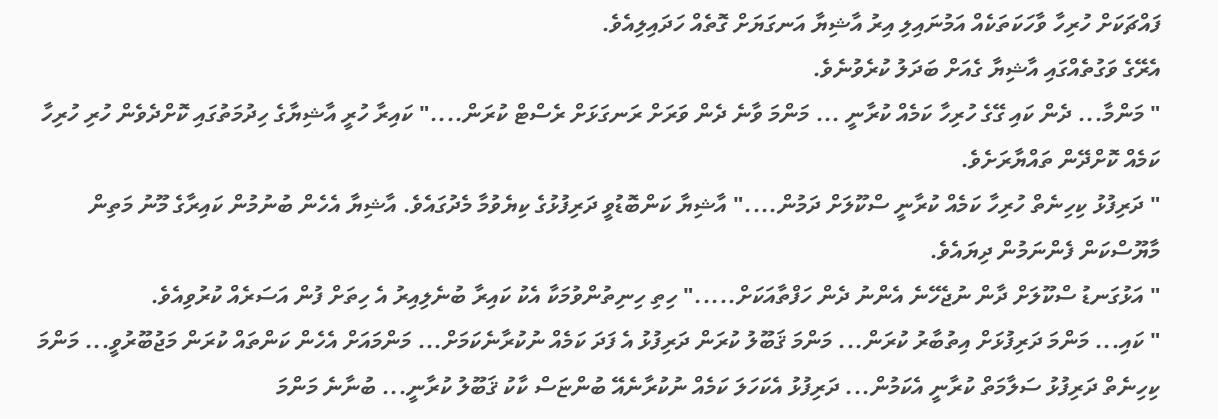ފައްޗަކަށް ހުރިހާ ވާހަކަތަކެއް އަމުނައިލި އިރު އާޝިޔާ އަނގަޔަށް ގޮތެއް ހަދައިލިއެވެ.
އެރޭގެ ވަގުތެއްގައި އާޝިޔާ ގެއަށް ބަދަލު ކުރެވުނެވެ.
" މަންމާ... ދެން ކައި ގޭގެ ހުރިހާ ކަމެއް ކުރާނީ ... މަންމަ ވާނެ ދެން ވަރަށް ރަނގަޅަށް ރެސްޓް ކުރަން...." ކައިރާ ހުރީ އާޝިޔާގެ ހިދުމަތުގައި ކޮށްދެވެން ހުރި ހުރިހާ ކަމެއް ކޮށްދޭން ތައްޔާރަށެވެ.
" ދަރިފުޅު ކިހިނެތް ހުރިހާ ކަމެއް ކުރާނީ ސްކޫލަށް ދަމުން...." އާޝިޔާ ކަންބޮޑުވީ ދަރިފުޅުގެ ކިޔެވުމާ މެދުގައެވެ. އާޝިޔާ އެހެން ބުނުމުން ކައިރާގެ މޫނު މަތިން މާޔޫސްކަން ފެންނަމުން ދިޔައެވެ.
" އަޅުގަނޑު ސްކޫލަށް ދާން ނުޖެހޭނެ އެންނު ދެން ހަފްތާއަކަށް....." ހިތި ހިނިތުންވުމަކާ އެކު ކައިރާ ބުނެލިއިރު އެ ހިތަށް ފުން އަސަރެއް ކުރުވިއެވެ.
" ކައި... މަންމަ ދަރިފުޅަށް އިތުބާރު ކުރަން... މަންމަ ޤަބޫލު ކުރަން ދަރިފުޅު އެ ފަދަ ކަމެއް ނުކުރާނެކަމަށް... މަންމައަށް އެހެން ކަންތައް ކުރަން މަޖުބޫރުވީ... މަންމަ ކިހިނެތް ދަރިފުޅު ސަލާމަތް ކުރާނީ އެކަމުން... ދަރިފުޅު އެކަހަލަ ކަމެއް ނުކުރާނެއޭ ބުންޏަސް ކާކު ޤަބޫލު ކުރާނީ... ބުނާނެ މަންމަ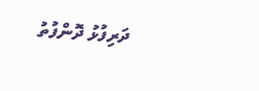ދަރިފުޅު ދޮންފުތު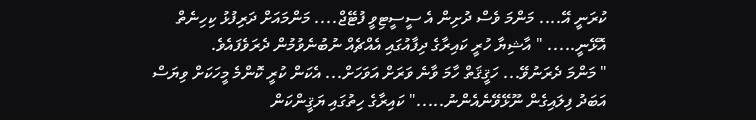ކުރަނީ އޭ.... މަންމަ ވެސް ދުށިން އެ ސީސީޓިވީ ފުޓޭޖް.... މަންމައަށް ދަރިފުޅު ކިހިނެތް އޮޅޭނީ..... " އާޝިޔާ ހުރީ ކައިރާގެ ދިފާއުގައި އެއްޗެއް ނުބުނެވުމުން ދެރަވެފައެވެ.
" މަންމަ ދެރަނުވޭ... ހަޤީޤަތް ހާމަ ވާނެ ވަރަށް އަވަހަށް... އެކަން ކުރީ ކޮންމެ މީހަކަށް ވިޔަސް އަބަދު ފިލައިގެން ނޫޅޭވޭނެއެންނު....." ކައިރާގެ ހިތުގައި ޔަޤީންކަން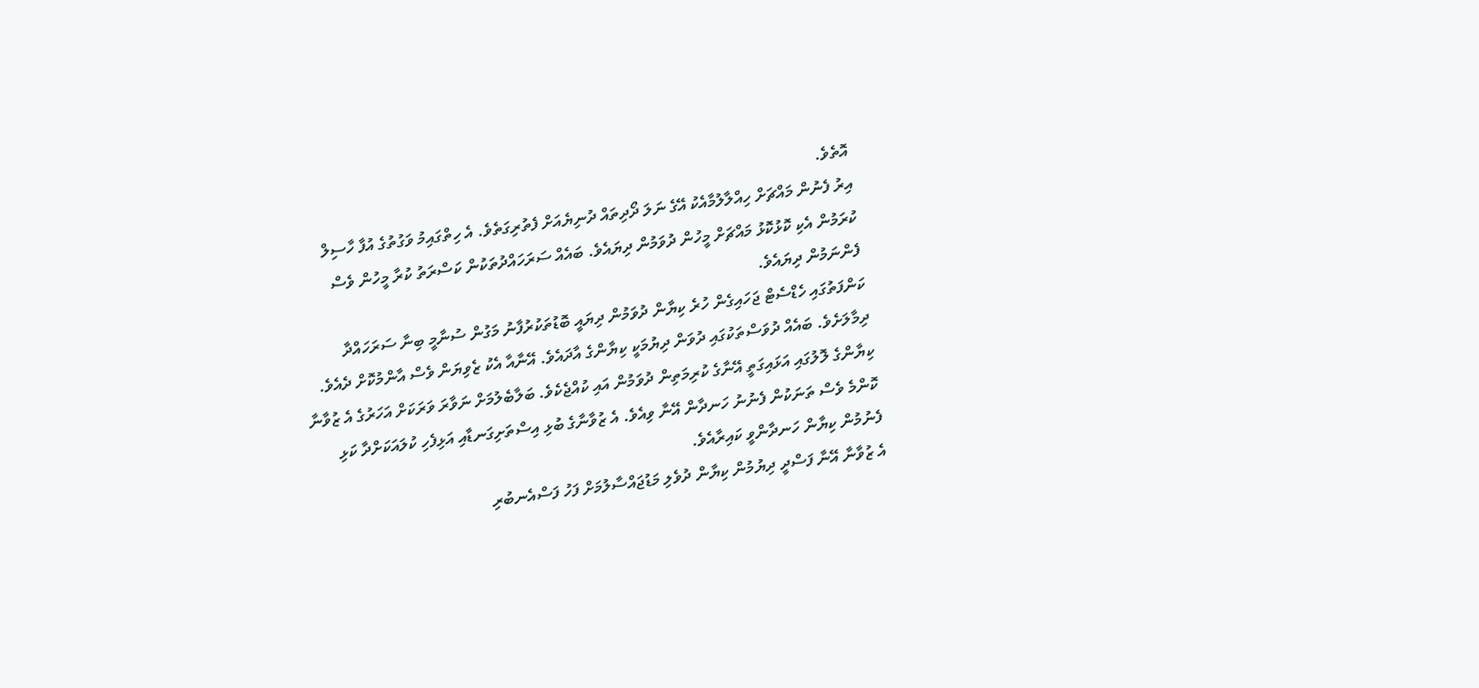އޮތެވެ.
އިރު ފެނުން މައްޗަށް ހިއްލާލުމާއެކު އޭގެ ނަލަ ދޯދިތައް ދުނިޔެއަށް ފެތުރިގަތެވެ. އެ ހިތްގައިމު ވަގުތުގެ އުފާ ހާސިލް ކުރަމުން އެކި ކޮޅުކޮޅު މައްޗަށް މީހުން ދުވަމުން ދިޔައެވެ. ބައެއް ސަރަހައްދުތަކުން ކަސްރަތު ކުރާ މީހުން ވެސް ފެންނަމުން ދިޔައެވެ.
ކަންފަތުގައި ހެޑްސެޓް ޖަހައިގެން ހުރެ ކިޔާން ދުވަމުން ދިޔައީ ބޮޑުތަކުރުފާނު މަގުން ސުނާމީ ބިނާ ސަރަހައްދާ ދިމާލަށެވެ. ބައެއް ދުވަސްތަކުގައި ދުވަން ދިޔުމަކީ ކިޔާންގެ އާދައެވެ. އޭނާއާ އެކު ޒެވިޔަން ވެސް އާންމުކޮށް ދެއެވެ.
ކިޔާންގެ ލޮލުގައި އަޅައިގަތީ އޭނާގެ ކުރިމަތިން ދުވަމުން އައި ކުއްޖެކެވެ. ބަލާބެލުމަށް ނަވާރަ ވަރަކަށް އަހަރުގެ އެ ޒުވާނާ ކޮންމެ ވެސް ތަނަކުން ފެނުނު ހަނދާން އޭނާ ވިއެވެ. އެ ޒުވާނާގެ ބުޅި އިސްތަށިގަނޑާއި އަޅިފެހި ކުލައަކަށްދާ ކަޅި ފެނުމުން ކިޔާން ހަނދާންވީ ކައިރާއެވެ.
އެ ޒުވާނާ އޭނާ ފަސްދީ ދިޔުމުން ކިޔާން ދުވެލި މަޑުޖައްސާލުމަށް ފަހު ފަސްއެނބުރި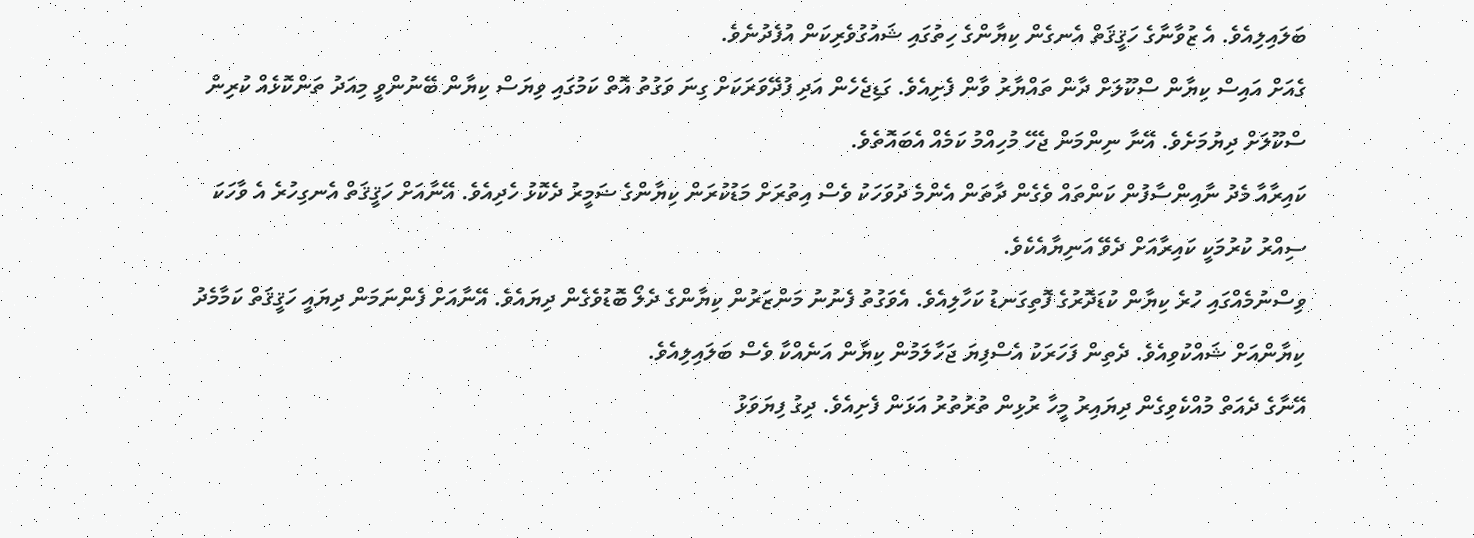ބަލައިލިއެވެ. އެ ޒުވާނާގެ ހަޤީޤަތް އެނގެން ކިޔާންގެ ހިތުގައި ޝައުގުވެރިކަން އުފެދުނެވެ.
ގެއަށް އައިސް ކިޔާން ސްކޫލަށް ދާން ތައްޔާރު ވާން ފެށިއެވެ. ގަޑިޖެހެން އަދި ފުދޭވަރަކަށް ގިނަ ވަގުތު އޮތް ކަމުގައި ވިޔަސް ކިޔާން ބޭނުންވީ މިއަދު ތަންކޮޅެއް ކުރިން ސްކޫލަށް ދިޔުމަށެވެ. އޭނާ ނިންމަން ޖެހޭ މުހިއްމު ކަމެއް އެބައޮތެވެ.
ކައިރާއާ މެދު ނާއިންސާފުން ކަންތައް ވެގެން ދާތަން އެންމެ ދުވަހަކު ވެސް އިތުރަށް މަޑުކުރަން ކިޔާންގެ ޟަމީރު ދެކޮޅު ހެދިއެވެ. އޭނާއަށް ހަޤީޤަތް އެނގިހުރެ އެ ވާހަކަ ސިއްރު ކުރުމަކީ ކައިރާއަށް ދެވޭ އަނިޔާއެކެވެ.
ވިސްނުމެއްގައި ހުރެ ކިޔާން ކުޑަދޮރުގެ ފޮތިގަނޑު ކަހާލިއެވެ. އެވަގުތު ފެނުނު މަންޒަރުން ކިޔާންގެ ދެލޯ ބޮޑުވެގެން ދިޔައެވެ. އޭނާއަށް ފެންނަމަން ދިޔައީ ހަޤީޤަތް ކަމާމެދު ކިޔާންއަށް ޝައްކުވިއެވެ. ދެތިން ފަހަރަކު އެސްފިޔަ ޖަހާލަމުން ކިޔާން އަނެއްކާ ވެސް ބަލައިލިއެވެ.
އޭނާގެ ދެއަތް މުއްކެވިގެން ދިޔައިރު މީހާ ރުޅިން ތުރުތުރު އަޅަން ފެށިއެވެ. ދިގު ފިޔަވަޅު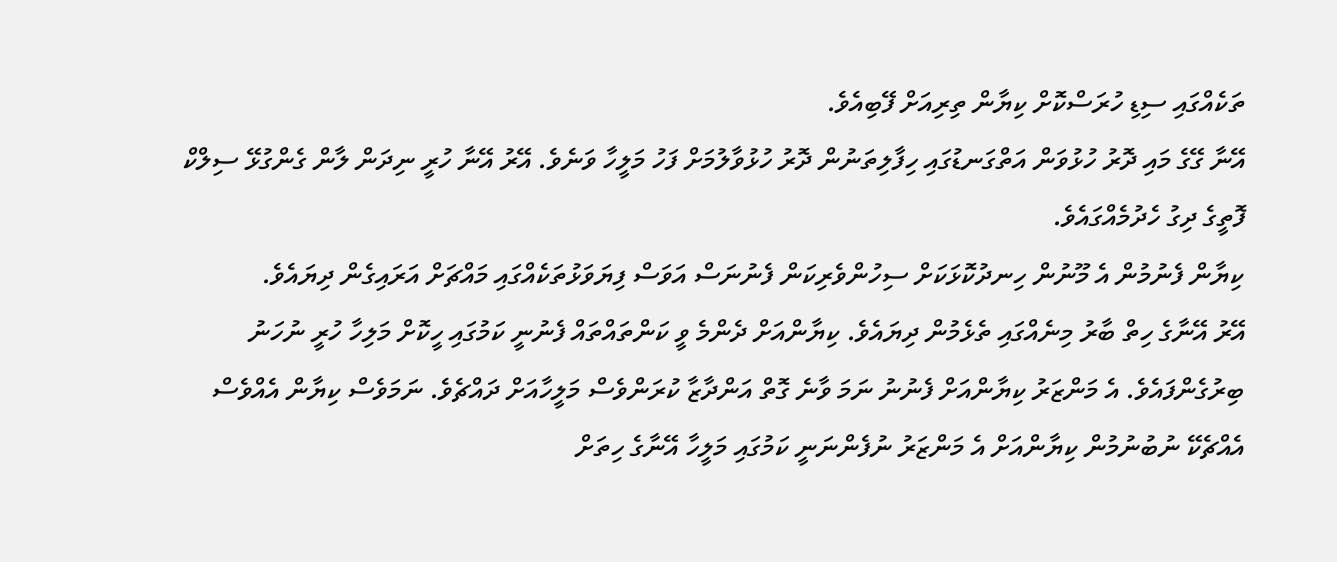ތަކެއްގައި ސިޑި ހުރަސްކޮށް ކިޔާން ތިރިއަށް ފޭބިއެވެ.
އޭނާ ގޭގެ މައި ދޮރު ހުޅުވަން އަތްގަނޑުގައި ހިފާލިތަނުން ދޮރު ހުޅުވާލުމަށް ފަހު މަލީހާ ވަނެވެ. އޭރު އޭނާ ހުރީ ނިދަން ލާން ގެންގުޅޭ ސިލްކް ފޮތީގެ ދިގު ހެދުމެއްގައެވެ.
ކިޔާން ފެނުމުން އެ މޫނުން ހިނދުކޮޅަކަށް ސިހުންވެރިކަން ފެނުނަސް އަވަސް ފިޔަވަޅުތަކެއްގައި މައްޗަށް އަރައިގެން ދިޔައެވެ.
އޭރު އޭނާގެ ހިތް ބާރު މިނެއްގައި ތެޅެމުން ދިޔައެވެ. ކިޔާންއަށް ދެންމެ ވީ ކަންތައްތައް ފެނުނީ ކަމުގައި ހީކޮށް މަލިހާ ހުރީ ނުހަނު ބިރުގެންފައެވެ. އެ މަންޒަރު ކިޔާންއަށް ފެނުނު ނަމަ ވާނެ ގޮތް އަންދާޒާ ކުރަންވެސް މަލީހާއަށް ދައްޗެވެ. ނަމަވެސް ކިޔާން އެއްވެސް އެއްޗެކޭ ނުބުނުމުން ކިޔާންއަށް އެ މަންޒަރު ނުފެންނަނީ ކަމުގައި މަލީހާ އޭނާގެ ހިތަށް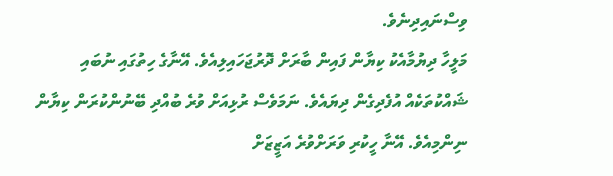ވިސްނައިދިނެވެ.
މަލީހާ ދިޔުމާއެކު ކިޔާން ފައިން ބާރަށް ދޮރުޖަހައިލިއެވެ. އޭނާގެ ހިތުގައި ނުބައި ޝައްކުތަކެއް އުފެދިގެން ދިޔައެވެ. ނަމަވެސް ރުޅިއަށް ވުރެ ބުއްދި ބޭނުންކުރަން ކިޔާން ނިންމިއެވެ. އޭނާ ހީކުރި ވަރަށްވުރެ އަޒީޒަށް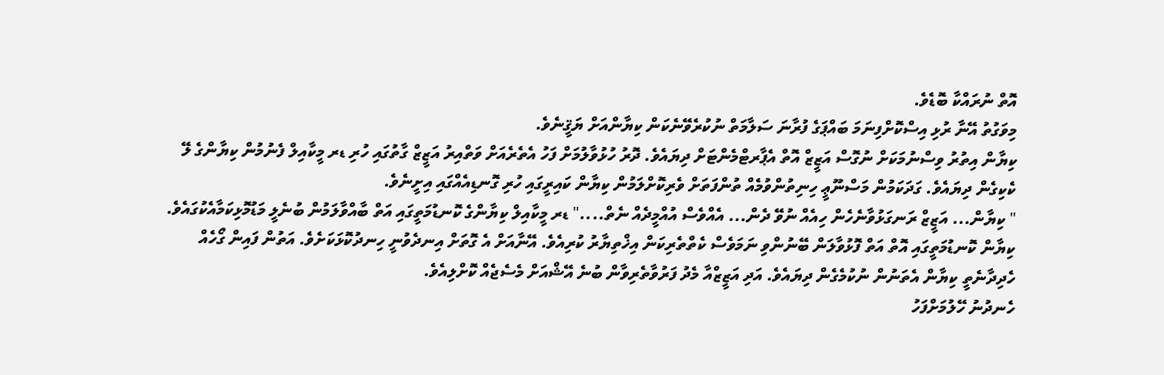އޮތް ނުރައްކާ ބޮޑެވެ.
މިވަގުތު އޭނާ ރުޅި އިސްކޮށްފިނަމަ ބައްޕަގެ ފުރާނަ ސަލާމަތް ނުކުރެވޭނެކަން ކިޔާންއަށް ޔަޤީނެވެ.
ކިޔާން އިތުރު ވިސްނުމަކަށް ނުގޮސް އަޒީޒް އޮތް އެޕާރޓްމެންޓަށް ދިޔައެވެ. ދޮރު ހުޅުވާލުމަށް ފަހު އެތެރެއަށް ވަތްއިރު އަޒީޒް ގާތުގައި ހުރި ޑރ މީކާއިލް ފެނުމުން ކިޔާންގެ ލޭ ކެކިގެން ދިޔައެވެ. ގަދަކަމުން މަސްނޫޢީ ހިނިތުންވުމެއް ތުންފަތަށް ވެރިކޮށްލަމުން ކިޔާން ކައިރީގައި ހުރި ގޮނޑިއެއްގައި އިށީނެވެ.
" ކިޔާން... އަޒީޒް ރަނގަޅުވާނެހެން ހިއެއް ނުވޭ ދެން... އެއްވެސް އުއްމީދެއް ނެތް...." ޑރ މީކާއިލް ކިޔާންގެ ކޮނޑުމަތީގައި އަތް ބާއްވާލަމުން ބުނެލީ މަޑުމޮޅިކަމާއެކުގައެވެ.
ކިޔާން ކޮނޑުމަތީގައި އޮތް އަތް ފޮޅުވާލަން ބޭނުންވި ނަމަވެސް ކެތްތެރިކަން އިޚްތިޔާރު ކުރިއެވެ. އޭނާއަށް އެ ގޮތަށް އިނދެވުނީ ހިނދުކޮޅަކަށެވެ. އަތުން ފައިން ގޯހެއް ހެދިދާނެތީ ކިޔާން އެތަނުން ނުކުމެގެން ދިޔައެވެ. އަދި އަޒީޒްއާ މެދު ފަރުވާތެރިވާން ބުނެ އޭޝްއަށް މެސެޖެއް ކޮށްލިއެވެ.
ހެނދުނު ހޭލުމަށްފަހު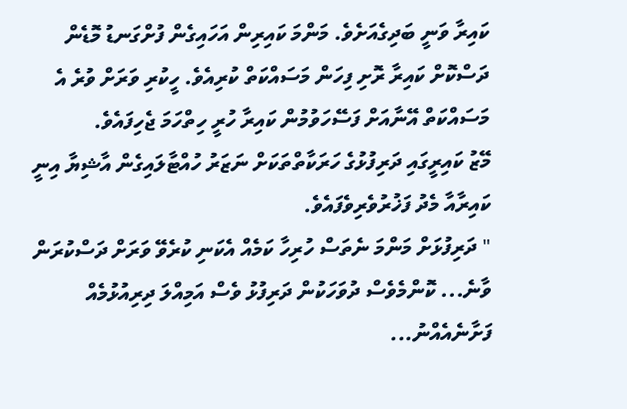ކައިރާ ވަނީ ބަދިގެއަށެވެ. މަންމަ ކައިރިން އަހައިގެން ފުށްގަނޑު މޮޑެން ދަސްކޮށް ކައިރާ ރޮށި ފިހަން މަސައްކަތް ކުރިއެވެ. ހީކުރި ވަރަށް ވުރެ އެ މަސައްކަތް އޭނާއަށް ފަސޭހަވުމުން ކައިރާ ހުރީ ހިތްހަމަ ޖެހިފައެވެ.
މޭޒު ކައިރީގައި ދަރިފުޅުގެ ހަރަކާތްތަކަށް ނަޒަރު ހުއްޓާލައިގެން އާޝިޔާ އިނީ ކައިރާއާ މެދު ފަޚުރުވެރިވެފައެވެ.
" ދަރިފުޅަށް މަންމަ ނެތަސް ހުރިހާ ކަމެއް އެކަނި ކުރެވޭ ވަރަށް ދަސްކުރަން ވާނެ... ކޮންމެވެސް ދުވަހަކުން ދަރިފުޅު ވެސް އަމިއްލަ ދިރިއުޅުމެއް ފަށާނެއެއްނު...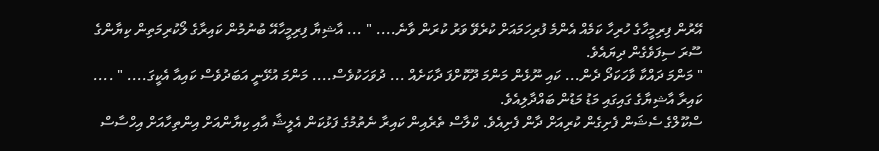އޭރުން ފިރިމީހާގެ ހުރިހާ ކަމެއް އެންމެ ފުރިހަމައަށް ކުރެވޭ ވަރު ކުރަން ވާނެ.... " ... އާޝިޔާ ފިރިމީހާއޭ ބުނުމުން ކައިރާގެ ލޯކުރިމަތިން ކިޔާންގެ ސޫރަ ސިފަވެގެން ދިޔައެވެ.
" މަންމަ ދައްކާ ވާހަކަދޯ ދެން... ކައި ނޫޅެން މަންމަ ދޫކޮށްފަ ދާކަށެއް ... ދުވަހަކުވެސް.... މަންމަ އުޅޭނީ އަބަދުވެސް ކައިއާ އެކީގަ.... " .... ކައިރާ އާޝިޔާގެ ގައިގައި މަޑު މަޑުން ބައްދާލިއެވެ.
ސްކޫލްގެ ސެޝަން ފެށިގެން ކުރިއަށް ދާން ފެށިއެވެ. ކްލާސް ތެރެއިން ކައިރާ ނެތުމުގެ ފަޅުކަން އެލީޝާ އާއި ކިޔާންއަށް އިންތިހާއަށް އިހްސާސް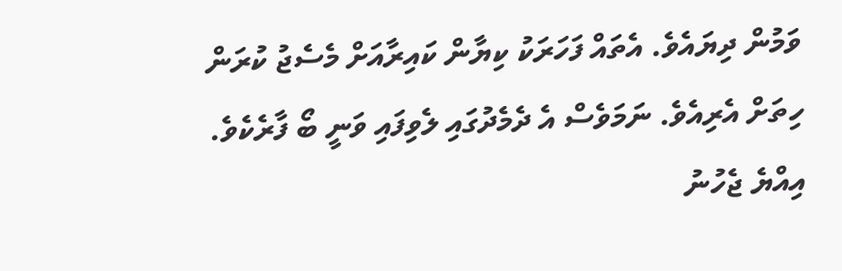ވަމުން ދިޔައެވެ. އެތައް ފަހަރަކު ކިޔާން ކައިރާއަށް މެސެޖު ކުރަން ހިތަށް އެރިއެވެ. ނަމަވެސް އެ ދެމެދުގައި ލެވިފައި ވަނީ ބޯ ފާރެކެވެ. އިއްޔެ ޖެހުނު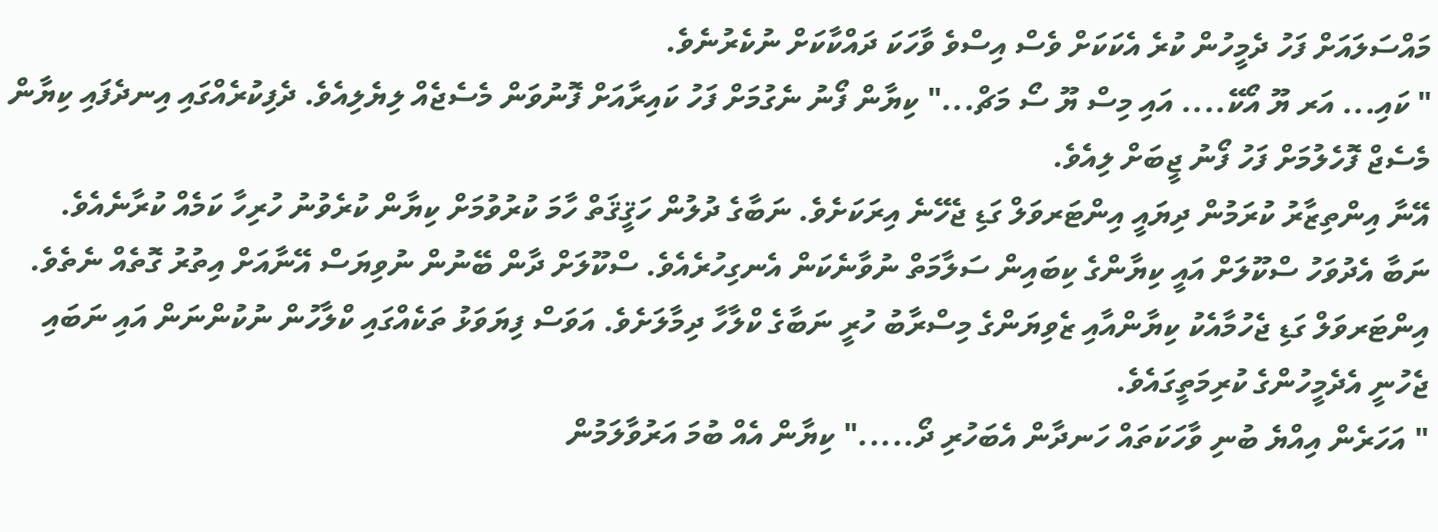މައްސަލައަށް ފަހު ދެމީހުން ކުރެ އެކަކަށް ވެސް އިސްވެ ވާހަކަ ދައްކާކަށް ނުކެރުނެވެ.
" ކައި... އަރ ޔޫ އޯކޭ.... އައި މިސް ޔޫ ސޯ މަޗް..." ކިޔާން ފޯނު ނެގުމަށް ފަހު ކައިރާއަށް ފޮނުވަން މެސެޖެއް ލިޔެލިއެވެ. ދެފިކުރެއްގައި އިނދެފައި ކިޔާން މެސެޖް ފޮހެލުމަށް ފަހު ފޯނު ޖީބަށް ލިއެވެ.
އޭނާ އިންތިޒާރު ކުރަމުން ދިޔައީ އިންޓަރވަލް ގަޑި ޖެހޭނެ އިރަކަށެވެ. ނަބާގެ ދުލުން ހަޤީޤަތް ހާމަ ކުރުވުމަށް ކިޔާން ކުރެވުނު ހުރިހާ ކަމެއް ކުރާނެއެވެ.
ނަބާ އެދުވަހު ސްކޫލަށް އައީ ކިޔާންގެ ކިބައިން ސަލާމަތް ނުވާނެކަން އެނގިހުރެއެވެ. ސްކޫލަށް ދާން ބޭނުން ނުވިޔަސް އޭނާއަށް އިތުރު ގޮތެއް ނެތެވެ.
އިންޓަރވަލް ގަޑި ޖެހުމާއެކު ކިޔާންއާއި ޒެވިޔަންގެ މިސްރާބު ހުރީ ނަބާގެ ކްލާހާ ދިމާލަށެވެ. އަވަސް ފިޔަވަޅު ތަކެއްގައި ކްލާހުން ނުކުންނަން އައި ނަބައި ޖެހުނީ އެދެމީހުންގެ ކުރިމަތީގައެވެ.
" އަހަރެން އިއްޔެ ބުނި ވާހަކަތައް ހަނދާން އެބަހުރި ދޯ....." ކިޔާން އެއް ބުމަ އަރުވާލަމުން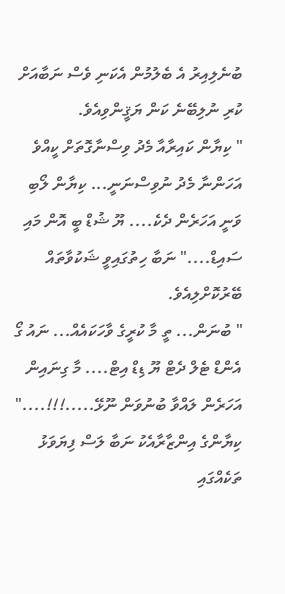ބުނެލިއިރު އެ ބެލުމުން އެކަނި ވެސް ނަބާއަށް ކުރި ނުލިބޭނެ ކަން ޔަޤީންވިއެވެ.
" ކިޔާން ކައިރާއާ މެދު ވިސްނާގޮތަށް ކީއްވެ އަހަންނާ މެދު ނުވިސްނަނީ... ކިޔާން ލޯބި ވަނީ އަހަރެން ދެކެ.... ޔޫ ޝުޑް ބީ އޮން މައި ސައިޑް...." ނަބާ ހިތުގައިވީ ޝަކުވާތައް ބޭރުކޮށްލިއެވެ.
" ބުނަން... ތީ މާ ކުރީގެ ވާހަކައެއް... ނައު ގޯ އެންޑް ޓެލް ދެޓް ޔޫ ޑިޑް އިޓް.... މާ ގިނައިން އަހަރެން ލައްވާ ބުނުވަން ނޫޅޭ.....!!!...." ކިޔާންގެ އިންޒާރާއެކު ނަބާ ލަސް ފިޔަވަޅު ތަކެއްގައި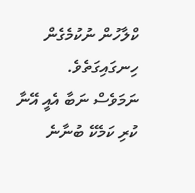ކްލާހުން ނުކުމެގެން ހިނގައިގަތެވެ.
ނަމަވެސް ނަބާ އެއީ އޭނާ ކުރި ކަމެކޭ ބުނާނެ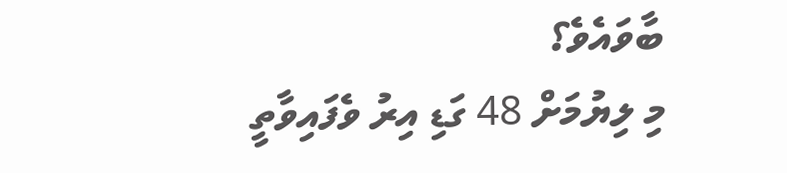ބާވައެވެ؟
މި ލިޔުމަށް 48 ގަޑި އިރު ވެފައިވާތީ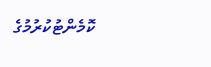ކޮމެންޓުކުރުމުގެ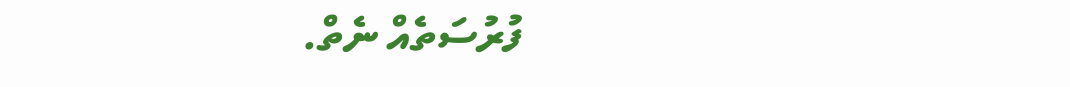ފުރުސަތެއް ނެތް.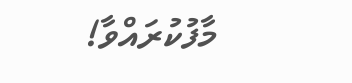މާފުކުރައްވާ!